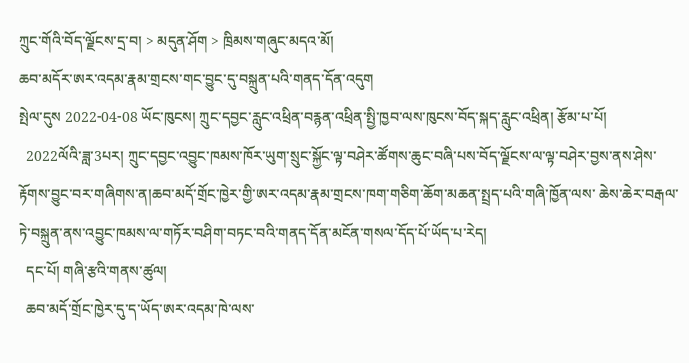ཀྲུང་གོའི་བོད་ལྗོངས་དྲ་བ། > མདུན་ཤོག > ཁྲིམས་གཞུང་མདའ་མོ།
ཆབ་མདོར་ཨར་འདམ་རྣམ་གྲངས་གང་བྱུང་དུ་བསྐྲུན་པའི་གནད་དོན་འདུག
སྤེལ་དུས 2022-04-08 ཡོང་ཁུངས། ཀྲུང་དབྱང་རླུང་འཕྲིན་བརྙན་འཕྲིན་སྤྱི་ཁྱབ་ལས་ཁུངས་བོད་སྐད་རླུང་འཕྲིན། རྩོམ་པ་པོ།
  2022ལོའི་ཟླ་3པར། ཀྲུང་དབྱང་འབྱུང་ཁམས་ཁོར་ཡུག་སྲུང་སྐྱོང་ལྟ་བཤེར་ཚོགས་ཆུང་བཞི་པས་བོད་ལྗོངས་ལ་ལྟ་བཤེར་བྱས་ནས་ཤེས་རྟོགས་བྱུང་བར་གཞིགས་ན།ཆབ་མདོ་གྲོང་ཁྱེར་གྱི་ཨར་འདམ་རྣམ་གྲངས་ཁག་གཅིག་ཆོག་མཆན་སྤྲད་པའི་གཞི་ཁྱོན་ལས་ ཆེས་ཆེར་བརྒལ་ཏེ་བསྐྲུན་ནས་འབྱུང་ཁམས་ལ་གཏོར་བཤིག་བཏང་བའི་གནད་དོན་མངོན་གསལ་དོད་པོ་ཡོད་པ་རེད།
  དང་པོ། གཞི་རྩའི་གནས་ཚུལ།
  ཆབ་མདོ་གྲོང་ཁྱེར་དུ་ད་ཡོད་ཨར་འདམ་ཁེ་ལས་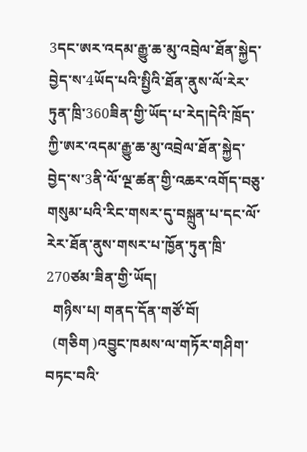3དང་ཨར་འདམ་རྒྱུ་ཆ་མུ་འབྲེལ་ཐོན་སྐྱེད་བྱེད་ས་4ཡོད་པའི་སྤྱིའི་ཐོན་ནུས་ལོ་རེར་ཏུན་ཁྲི་360ཟིན་གྱི་ཡོད་པ་རེད།དེའི་ཁྲོད་ཀྱི་ཨར་འདམ་རྒྱུ་ཆ་མུ་འབྲེལ་ཐོན་སྐྱེད་བྱེད་ས་3ནི་ལོ་ལྔ་ཚན་གྱི་འཆར་འགོད་བཅུ་གསུམ་པའི་རིང་གསར་དུ་བསྐྲུན་པ་དང་ལོ་རེར་ཐོན་ནུས་གསར་པ་ཁྱོན་ཏུན་ཁྲི་270ཙམ་ཟིན་གྱི་ཡོད།
  གཉིས་པ། གནད་དོན་གཙོ་བོ།
  (གཅིག )འབྱུང་ཁམས་ལ་གཏོར་གཤིག་བཏང་བའི་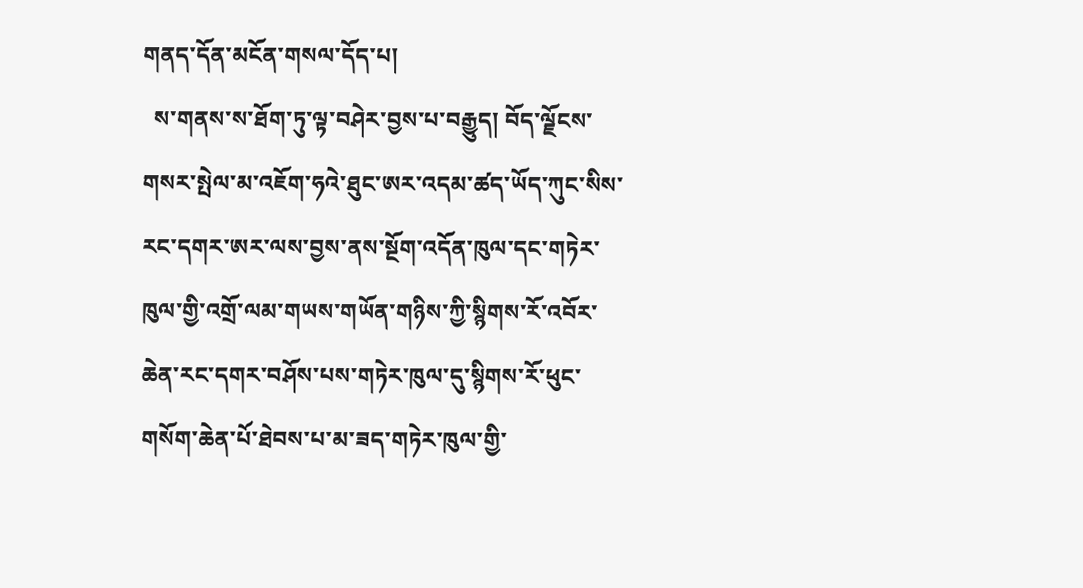གནད་དོན་མངོན་གསལ་དོད་པ།
  ས་གནས་ས་ཐོག་ཏུ་ལྟ་བཤེར་བྱས་པ་བརྒྱུད། བོད་ལྗོངས་གསར་སྤེལ་མ་འཇོག་ཧའེ་ཐུང་ཨར་འདམ་ཚད་ཡོད་ཀུང་སིས་རང་དགར་ཨར་ལས་བྱས་ནས་སྔོག་འདོན་ཁུལ་དང་གཏེར་ཁུལ་གྱི་འགྲོ་ལམ་གཡས་གཡོན་གཉིས་ཀྱི་སྙིགས་རོ་འབོར་ཆེན་རང་དགར་བཤོས་པས་གཏེར་ཁུལ་དུ་སྙིགས་རོ་ཕུང་གསོག་ཆེན་པོ་ཐེབས་པ་མ་ཟད་གཏེར་ཁུལ་གྱི་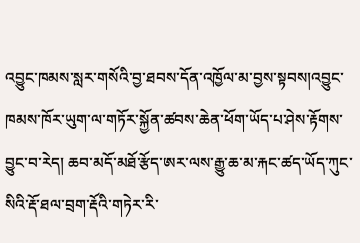འབྱུང་ཁམས་སླར་གསོའི་བྱ་ཐབས་དོན་འཁྱོལ་མ་བྱས་སྟབས།འབྱུང་ཁམས་ཁོར་ཡུག་ལ་གཏོར་སྐྱོན་ཚབས་ཆེན་ཕོག་ཡོད་པ་ཤེས་རྟོགས་བྱུང་བ་རེད། ཆབ་མདོ་མཐོ་རྩོད་ཨར་ལས་རྒྱུ་ཆ་མ་རྐང་ཚད་ཡོད་ཀུང་སིའི་རྡོ་ཐལ་བྲག་རྡོའི་གཏེར་རི་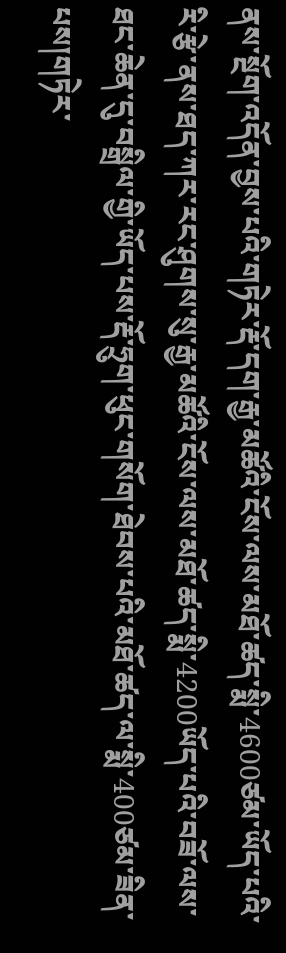ནས་སྔོག་འདོན་བྱས་པའི་གཏེར་རྡོ་དག་རྒྱ་མཚོའི་ངོས་ལས་མཐོ་ཚད་སྨི་4600ཙམ་ཡོད་པའི་རི་རྩེ་ནས་ཐད་ཀར་རང་ཤུགས་སུ་རྒྱ་མཚོའི་ངོས་ལས་མཐོ་ཚད་སྨི་4200ཡོད་པའི་བཟོ་ལས་ཐང་ཆེན་དུ་བསྒྲིལ་གྱི་ཡོད་པས་རྡོ་ཧྲུག་ཕུང་གསོག་ཐེབས་པའི་མཐོ་ཚད་ལ་སྨི་400ཙམ་ཟིན་པས།གཏེར་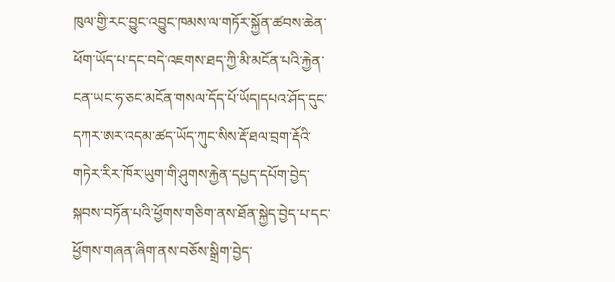ཁུལ་གྱི་རང་བྱུང་འབྱུང་ཁམས་ལ་གཏོར་སྐྱོན་ཚབས་ཆེན་ཕོག་ཡོད་པ་དང་བདེ་འཇགས་ཐད་ཀྱི་མི་མངོན་པའི་རྐྱེན་ངན་ཡང་ཧ་ཅང་མངོན་གསལ་དོད་པོ་ཡོད།དཔའ་ཤོད་དུང་དཀར་ཨར་འདམ་ཚད་ཡོད་ཀུང་སིས་རྡོ་ཐལ་བྲག་རྡོའི་གཏེར་རིར་ཁོར་ཡུག་གི་ཤུགས་རྐྱེན་དཔྱད་དཔོག་བྱེད་སྐབས་བཏོན་པའི་ཕྱོགས་གཅིག་ནས་ཐོན་སྐྱེད་བྱེད་པ་དང་ཕྱོགས་གཞན་ཞིག་ནས་བཅོས་སྒྲིག་བྱེད་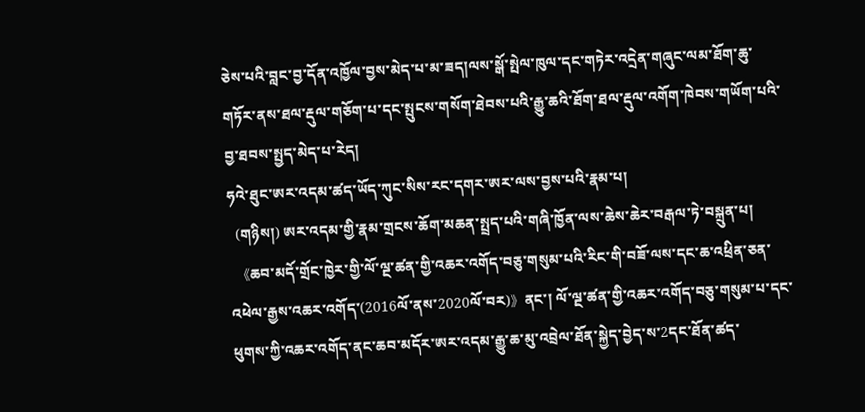ཅེས་པའི་བླང་བྱ་དོན་འཁྱོལ་བྱས་མེད་པ་མ་ཟད།ལས་སྒོ་སྤེལ་ཁུལ་དང་གཏེར་འདྲེན་གཞུང་ལམ་ཐོག་ཆུ་གཏོར་ནས་ཐལ་རྡུལ་གཅོག་པ་དང་སྤུངས་གསོག་ཐེབས་པའི་རྒྱུ་ཆའི་ཐོག་ཐལ་རྡུལ་འགོག་ཁེབས་གཡོག་པའི་བྱ་ཐབས་སྤྱད་མེད་པ་རེད།
ཧའེ་ཐུང་ཨར་འདམ་ཚད་ཡོད་ཀུང་སིས་རང་དགར་ཨར་ལས་བྱས་པའི་རྣམ་པ།
  (གཉིས།) ཨར་འདམ་གྱི་རྣམ་གྲངས་ཆོག་མཆན་སྤྲད་པའི་གཞི་ཁྱོན་ལས་ཆེས་ཆེར་བརྒལ་ཏེ་བསྐྲུན་པ།
  《ཆབ་མདོ་གྲོང་ཁྱེར་གྱི་ལོ་ལྔ་ཚན་གྱི་འཆར་འགོད་བཅུ་གསུམ་པའི་རིང་གི་བཟོ་ལས་དང་ཆ་འཕྲིན་ཅན་འཕེལ་རྒྱས་འཆར་འགོད་(2016ལོ་ནས་2020ལོ་བར)》ནང་། ལོ་ལྔ་ཚན་གྱི་འཆར་འགོད་བཅུ་གསུམ་པ་དང་ཕུགས་ཀྱི་འཆར་འགོད་ནང་ཆབ་མདོར་ཨར་འདམ་རྒྱུ་ཆ་མུ་འབྲེལ་ཐོན་སྐྱེད་བྱེད་ས་2དང་ཐོན་ཚད་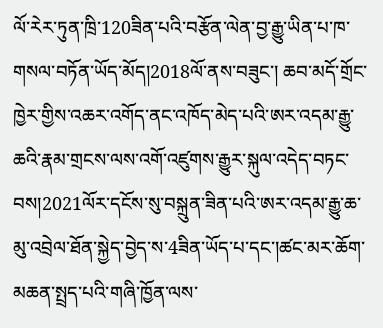ལོ་རེར་ཏུན་ཁྲི་120ཟིན་པའི་བརྩོན་ལེན་བྱ་རྒྱུ་ཡིན་པ་ཁ་གསལ་བཏོན་ཡོད་མོད།2018ལོ་ནས་བཟུང་། ཆབ་མདོ་གྲོང་ཁྱེར་གྱིས་འཆར་འགོད་ནང་འཁོད་མེད་པའི་ཨར་འདམ་རྒྱུ་ཆའི་རྣམ་གྲངས་ལས་འགོ་འཛུགས་རྒྱུར་སྐུལ་འདེད་བཏང་བས།2021ལོར་དངོས་སུ་བསྐྲུན་ཟིན་པའི་ཨར་འདམ་རྒྱུ་ཆ་མུ་འབྲེལ་ཐོན་སྐྱེད་བྱེད་ས་4ཟིན་ཡོད་པ་དང་།ཚང་མར་ཆོག་མཆན་སྤྲད་པའི་གཞི་ཁྱོན་ལས་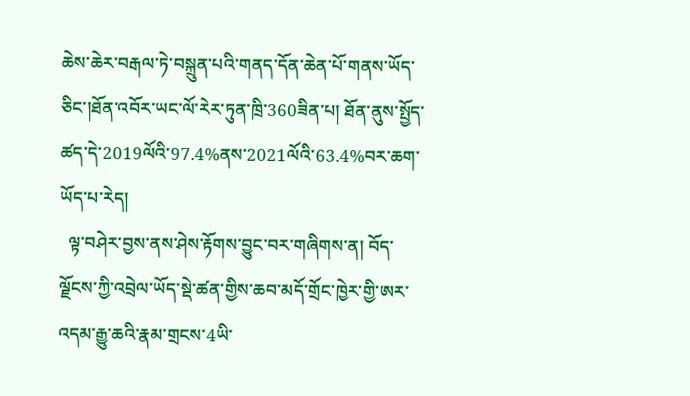ཆེས་ཆེར་བརྒལ་ཏེ་བསྐྲུན་པའི་གནད་དོན་ཆེན་པོ་གནས་ཡོད་ཅིང་།ཐོན་འབོར་ཡང་ལོ་རེར་ཏུན་ཁྲི་360ཟིན་པ། ཐོན་ནུས་སྤྱོད་ཚད་དེ་2019ལོའི་97.4%ནས་2021ལོའི་63.4%བར་ཆག་ཡོད་པ་རེད།
  ལྟ་བཤེར་བྱས་ནས་ཤེས་རྟོགས་བྱུང་བར་གཞིགས་ན། བོད་ལྗོངས་ཀྱི་འབྲེལ་ཡོད་སྡེ་ཚན་གྱིས་ཆབ་མདོ་གྲོང་ཁྱེར་གྱི་ཨར་འདམ་རྒྱུ་ཆའི་རྣམ་གྲངས་4ཡི་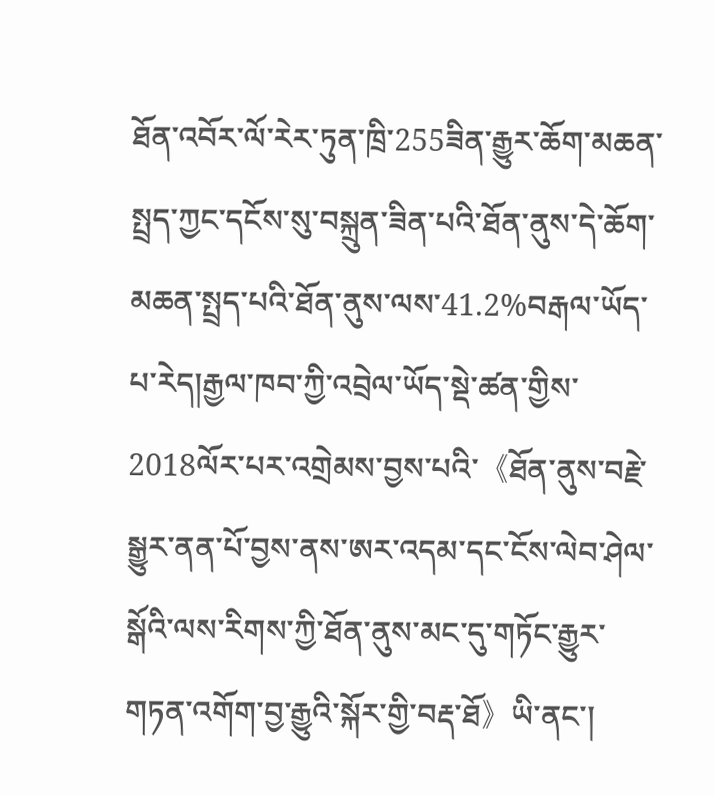ཐོན་འབོར་ལོ་རེར་ཏུན་ཁྲི་255ཟིན་རྒྱུར་ཆོག་མཆན་སྤྲད་ཀྱང་དངོས་སུ་བསྐྲུན་ཟིན་པའི་ཐོན་ནུས་དེ་ཆོག་མཆན་སྤྲད་པའི་ཐོན་ནུས་ལས་41.2%བརྒལ་ཡོད་པ་རེད།རྒྱལ་ཁབ་ཀྱི་འབྲེལ་ཡོད་སྡེ་ཚན་གྱིས་2018ལོར་པར་འགྲེམས་བྱས་པའི་《ཐོན་ནུས་བརྗེ་སྒྱུར་ནན་པོ་བྱས་ནས་ཨར་འདམ་དང་ངོས་ལེབ་ཤེལ་སྒོའི་ལས་རིགས་ཀྱི་ཐོན་ནུས་མང་དུ་གཏོང་རྒྱུར་གཏན་འགོག་བྱ་རྒྱུའི་སྐོར་གྱི་བརྡ་ཐོ》ཡི་ནང་།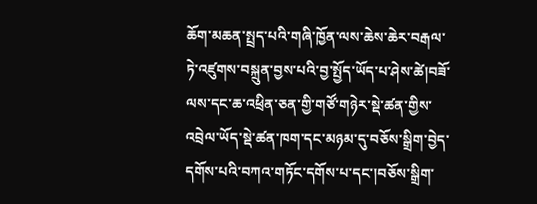ཆོག་མཆན་སྤྲད་པའི་གཞི་ཁྱོན་ལས་ཆེས་ཆེར་བརྒལ་ཏེ་འཛུགས་བསྐྲུན་བྱས་པའི་བྱ་སྤྱོད་ཡོད་པ་ཤེས་ཚེ།བཟོ་ལས་དང་ཆ་འཕྲིན་ཅན་གྱི་གཙོ་གཉེར་སྡེ་ཚན་གྱིས་འབྲེལ་ཡོད་སྡེ་ཚན་ཁག་དང་མཉམ་དུ་བཅོས་སྒྲིག་བྱེད་དགོས་པའི་བཀའ་གཏོང་དགོས་པ་དང་།བཅོས་སྒྲིག་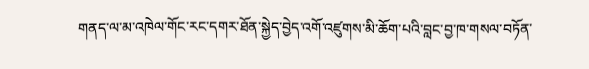གནད་ལ་མ་འཁེལ་གོང་རང་དགར་ཐོན་སྐྱེད་བྱེད་འགོ་འཛུགས་མི་ཆོག་པའི་བླང་བྱ་ཁ་གསལ་བཏོན་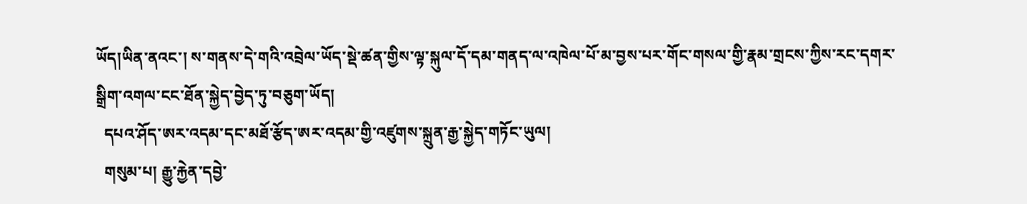ཡོད།ཡིན་ནའང་། ས་གནས་དེ་གའི་འབྲེལ་ཡོད་སྡེ་ཚན་གྱིས་ལྟ་སྐུལ་དོ་དམ་གནད་ལ་འཁེལ་པོ་མ་བྱས་པར་གོང་གསལ་གྱི་རྣམ་གྲངས་ཀྱིས་རང་དགར་སྒྲིག་འགལ་ངང་ཐོན་སྐྱེད་བྱེད་ཏུ་བཅུག་ཡོད།
  དཔའ་ཤོད་ཨར་འདམ་དང་མཐོ་རྩོད་ཨར་འདམ་གྱི་འཛུགས་སྐྲུན་རྒྱ་སྐྱེད་གཏོང་ཡུལ།
  གསུམ་པ། རྒྱུ་རྐྱེན་དབྱེ་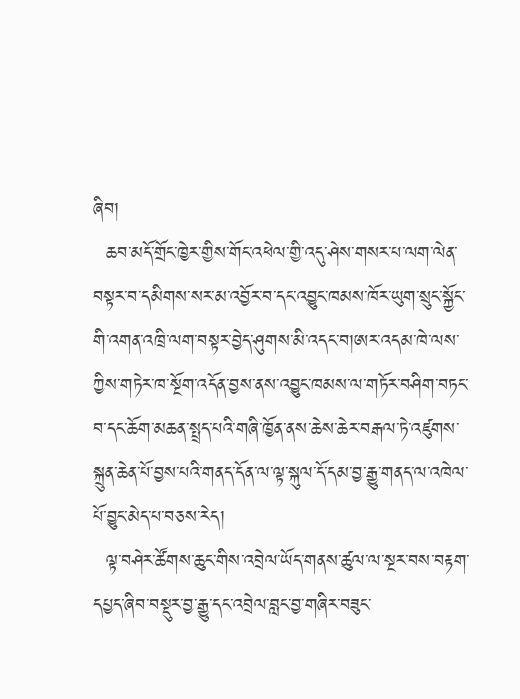ཞིབ།
  ཆབ་མདོ་གྲོང་ཁྱེར་གྱིས་གོང་འཕེལ་གྱི་འདུ་ཤེས་གསར་པ་ལག་ལེན་བསྟར་བ་དམིགས་སར་མ་འབྱོར་བ་དང་འབྱུང་ཁམས་ཁོར་ཡུག་སྲུང་སྐྱོང་གི་འགན་འཁྲི་ལག་བསྟར་བྱེད་ཤུགས་མི་འདང་བ།ཨར་འདམ་ཁེ་ལས་ཀྱིས་གཏེར་ཁ་སྔོག་འདོན་བྱས་ནས་འབྱུང་ཁམས་ལ་གཏོར་བཤིག་བཏང་བ་དང་ཆོག་མཆན་སྤྲད་པའི་གཞི་ཁྱོན་ནས་ཆེས་ཆེར་བརྒལ་ཏེ་འཛུགས་སྐྲུན་ཆེན་པོ་བྱས་པའི་གནད་དོན་ལ་ལྟ་སྐུལ་དོ་དམ་བྱ་རྒྱུ་གནད་ལ་འཁེལ་པོ་བྱུང་མེད་པ་བཅས་རེད།
  ལྟ་བཤེར་ཚོགས་ཆུང་གིས་འབྲེལ་ཡོད་གནས་ཚུལ་ལ་སྔར་བས་བརྟག་དཔྱད་ཞིབ་བསྡུར་བྱ་རྒྱུ་དང་འབྲེལ་བླང་བྱ་གཞིར་བཟུང་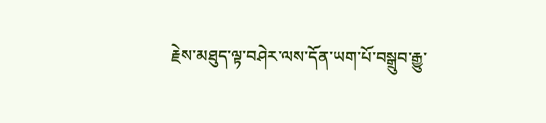རྗེས་མཐུད་ལྟ་བཤེར་ལས་དོན་ཡག་པོ་བསྒྲུབ་རྒྱུ་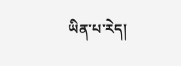ཡིན་པ་རེད།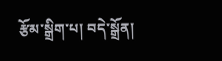རྩོམ་སྒྲིག་པ། བདེ་སྒྲོན།